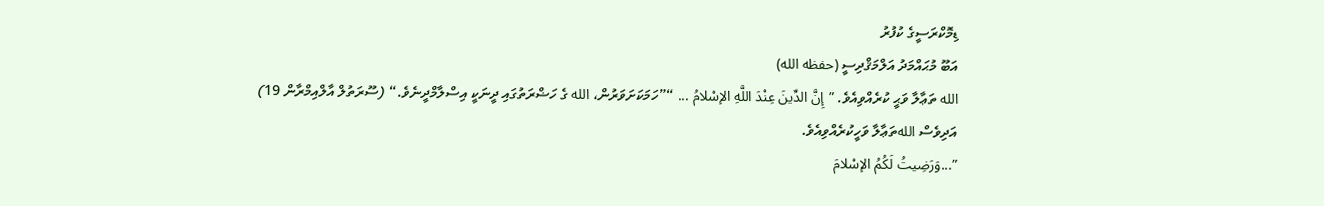ޑިމޮކްރަސީގެ ކުފުރު
އަބޫ މުޙައްމަދު އަލްމަޤްދިސީ (حفظه الله)
الله ތަޢާލާ ވަޙީ ކުރެއްވިއެވެ. ”إِنَّ الدِّينَ عِنْدَ اللَّهِ الإسْلامُ ... “”ހަމަކަށަވަރުން، الله ގެ ހަޟްރަތުގައި ދީނަކީ އިސްލާމްދީނެވެ.“ (ސޫރަތުލް އާލްއިމްރާން 19)
އަދިވެސް اللهތަޢާލާ ވަހީކުރެއްވިއެވެ.
”...وَرَضِيتُ لَكُمُ الإسْلامَ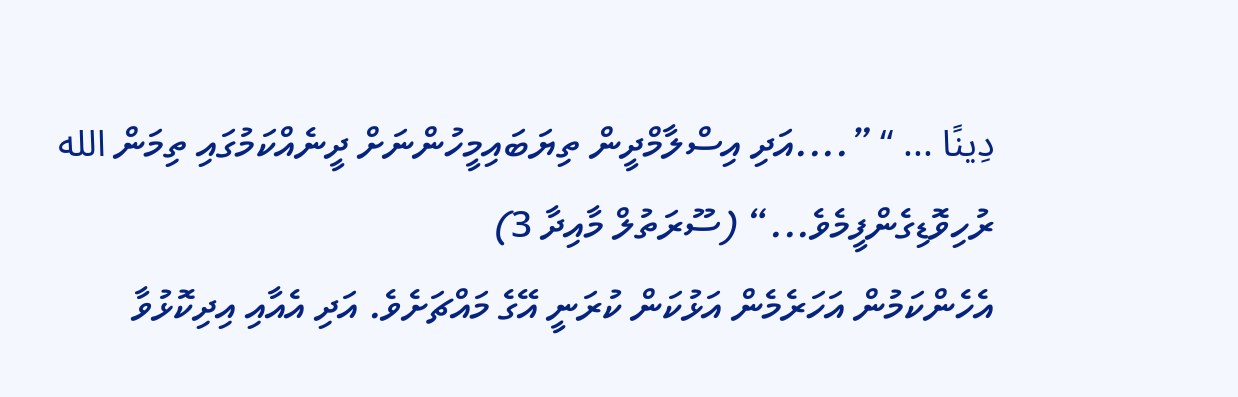دِينًا ... “ ”....އަދި އިސްލާމްދީން ތިޔަބައިމީހުންނަށް ދީނެއްކަމުގައި ތިމަން الله ރުހިވޮޑިގެންފީމެވެ...“ (ސޫރަތުލް މާއިދާ 3)
އެހެންކަމުން އަހަރެމެން އަޅުކަން ކުރަނީ އޭގެ މައްޗަށެވެ. އަދި އެއާއި އިދިކޮޅުވާ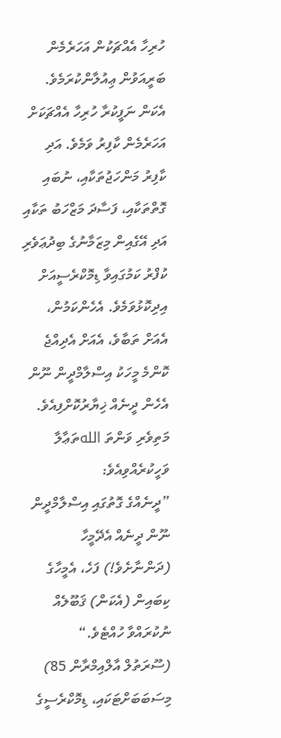ހުރިހާ އެއްޗަކުން އަހަރެމެން ބަރީއަވުން ޢިއުލާންކުރަމެވެ. އެކަން ނަފީކުރާ ހުރިހާ އެއްޗަކަށް އަހަރެމެން ކާފިރު ވަމެވެ. އަދި ކާފިރު މަންހަޖުތަކާއި، ނުބައި ގޮތްތަކާއި، ފަސާދަ މަޒްހަބު ތަކާއި އަދި އޭގެއިން މިޒަމާނުގެ ބިދުޢަވެރި ކުފްރު ކަމުގައިވާ ޑިމޮކްރެސީއަށް އިދިކޮޅުވަމެވެ. އެހެންކަމުން، އެއަށް ތަބާވެ، އެއަށް އެދިއްޖެ ކޮންމެ މީހަކު އިސްލާމްދީން ނޫން އެހެން ދީނެއް ޚިޔާރުކޮށްފިއެވެ. މަތިވެރި ވަންތަ اللهތަޢާލާ ވަހީކުރެއްވިއެވެ:
”ދީނެއްގެ ގޮތުގައި އިސްލާމްދީން ނޫން ދީނެއް އެދޭމީހާ (ދަންނާށެވެ!) ފަހެ، އެމީހާގެ ކިބައިން (އެކަން) ޤަބޫލެއް ނުކުރައްވާ ހުއްޓެވެ.“
(ސޫރަތުލް އާލްއިމްރާން 85)
މިސަބަބަށްޓަކައި، ޑިމޮކްރެސީގެ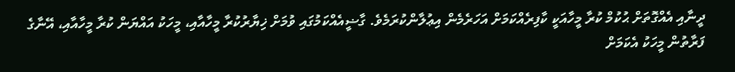ދީނާއި އެއްގޮތަށް ޙުކުމް ކުރާ މީހާއަކީ ކާފިރެއްކަމަށް އަހަރެމެން އިޢުލާންކުރަމެވެ. ގާޟީއެއްކަމުގައި ވުމަށް ޚިޔާރުކުރާ މީހާއާއި، މީހަކު އައްޔަން ކުރާ މީހާއާއި، އޭނާގެ ފަރާތުން މީހަކު އެކަމަށް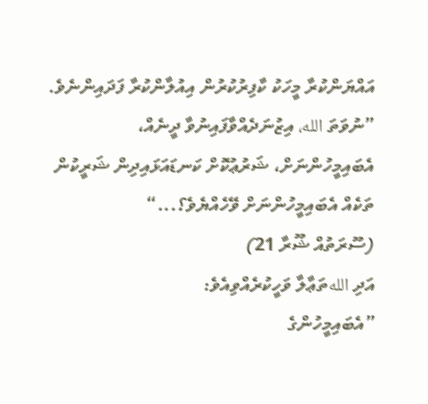އައްޔަންކުރާ މީހަކު ކާފިރުކުރުން އިއުލާންކުރާ ފަދައިންނެވެ.
”ނުވަތަ الله، އިޒުނަދެއްވާފައިނުވާ ދީނެއް، އެބައިމީހުންނަށް، ޝަރުޢުކޮށް ކަނޑައަޅައިދިން ޝަރީކުން ތަކެއް އެބައިމީހުންނަށް ވޭހެއްޔެވެ؟...“
(ސޫރަތުއް ޝޫރާ 21)
އަދި اللهތަޢާލާ ވަހީކުރެއްވިއެވެ:
”އެބައިމީހުންގެ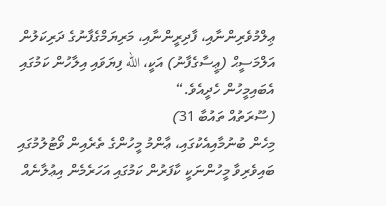ޢިލްމުވެރިންނާއި، ފާދިރީންނާއި، މަރިޔަމްގެފާނުގެ ދަރިކަލުން އަލްމަސީޙް (ޢީސާގެފާނު) އަކީ، الله ފިޔަވައި އިލާހުން ކަމުގައި އެބައިމީހުން ހެދީއެވެ.“
(ސޫރަތުއް ތައުބާ 31)
މިހެން ބުނުމާއިއެކުގައި، ޢާންމު މީހުންގެ ތެރެއިން ވޯޓުލުމުގައި ބައިވެރިވާ މީހުންނަކީ ކާފަރުން ކަމުގައި އަހަރެމެން އިޢުލާނެއް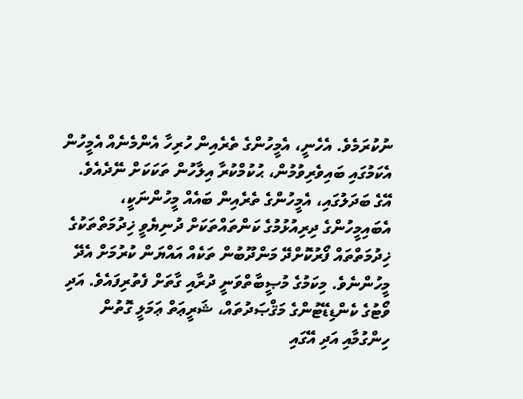ނުކުރަމެވެ. އެހެނީ، އެމީހުންގެ ތެރެއިން ހުރިހާ އެންމެނެއް އެމީހުން އެކަމުގައި ބައިވެރިވުމުން، ޙުކުމްކުރާ އިލާހުން ތަކަކަށް ނޭދެއެވެ. އޭގެ ބަދަލުގައި، އެމީހުންގެ ތެރެއިން ބައެއް މީހުންނަކީ، އެބައިމީހުންގެ ދިރިއުޅުމުގެ ކަންތައްތަކަށް ދުނިޔެވީ ޚިދުމަތްތަކުގެ ޚިދުމަތްތައް ފޯރުކޮށްދޭ މަންދޫބުން ތަކެއް އައްޔަން ކުރުމަށް އެދޭ މީހުންނެވެ. މިކަމުގެ މުޞީބާތްވަނީ ދުރާއި ގާތަށް ފެތުރިފައެވެ. އަދި ވޯޓުގެ ކެންޑިޑޭޓުންގެ މަޤްޞަދުތައް، ޝަރީޢަތް ޢަމަލީ ގޮތުން ހިންގުމާއި އަދި އޭގައި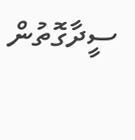ސީދާގޮތުން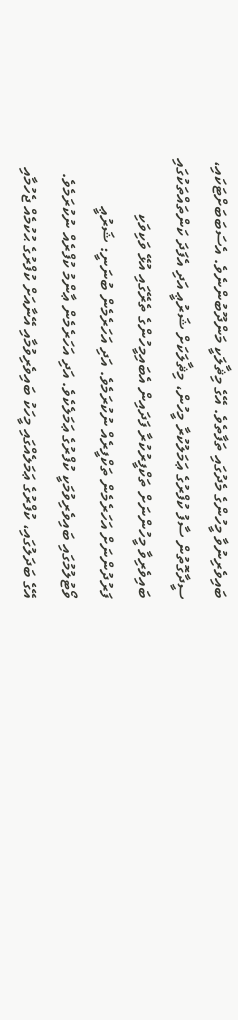ބައިވެރިނުވާ މީހުންގެ މެދުގައި ތަފާތެވެ. އޭގެ މިޘާލަކީ މަންދޫބުންނެވެ. އެސަބަބަށްޓަކައި، ސީދާގޮތުން ސާފު ކުފްރުގެ ޢަމަލުކުރާ މީހުން، މިޘާލަކަށް ޝަރުޢީ އަދި އެފަދަ ކަންތައްތަކުގައި ބައިވެރިވާ މީހުންނަށް ތަކްފީރުކުރާ ފަދައިން އެބައިމީހުންގެ ތެރޭގައި އުޅޭ ވަކިވަކި ފަރުދުންނަށް އަހަރެމެން ތަކްފީރެއް ނުކުރަމެވެ. އަދި އަހަރެމެން ބުނަނީ: ޝަރުޢީ ވޯޓުލުމުގައި ބައިވެރިވުމަކީ ކުފްރުގެ ޢަމަލެކެވެ. އަދި އަހަރެމެން ޢާންމު ކުފްރެއް ނުކުރަމެވެ. އޭގެ ބަދަލުގައި، ކުފްރުގެ ޢަމަލެއްގައި މީހަކު ބައިވެރިވުމާއި އޭނާއަށް ކުފްރުގެ ޙުކުމެއް ޖެހުމާއި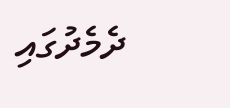ދެމެދުގައި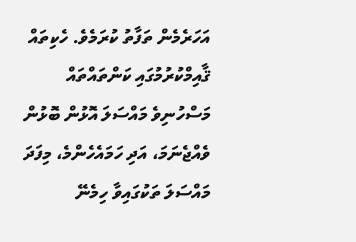އަހަރެމެން ތަފާތު ކުރަމެވެ. ހެކިތައް ޤާއިމްކުރުމުގައި ކަންތައްތައް މަސްހުނިވެ މައްސަލަ އޮޅުން ބޮޅުން ވެއްޖެނަމަ، އަދި ހަމައެހެންމެ، މިފަދަ މައްސަލަ ތަކުގައިވާ ހިމެނޭ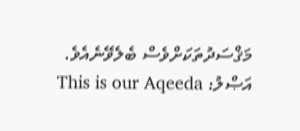މަޤްސަދުތަކަށްވެސް ބެލެވޭނެއެވެ.
އަޞްލު: This is our Aqeeda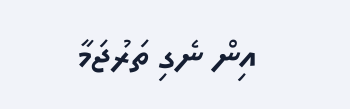އިން ނެގި ތަރުޖަމާ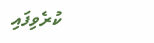ކުރެވިފައި